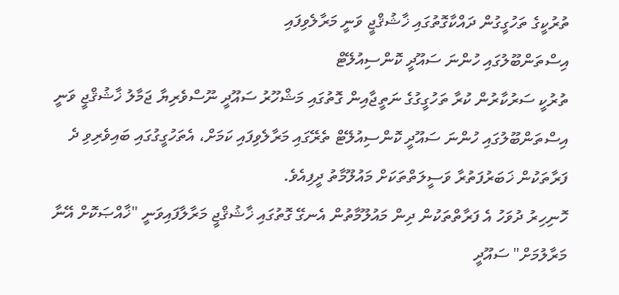ތުރުކީގެ ތަހުގީގުން ދައްކާގޮތުގައި ޚާޝުޤްޖީ ވަނީ މަރާލެވިފައި
އިސްތަންބޫލުގައި ހުންނަ ސައޫދީ ކޮންސިއުލޭޓް
ތުރުކީ ސަރުކާރުން ކުރާ ތަހުގީގުގެ ނަތީޖާއިން ގޮތުގައި މަޝްހޫރު ސައޫދީ ނޫސްވެރިޔާ ޖަމާލު ޚާޝުޤްޖީ ވަނީ އިސްތަންބޫލުގައި ހުންނަ ސައޫދީ ކޮންސިއުލޭޓް ތެރޭގައި މަރާލެވިފައި ކަމަށް، އެތަހުގީގުގައި ބައިވެރިވި ދެ ފަރާތަކުން ޚަބަރުފަތުރާ ވަސީލަތްތަކަށް މައުލޫމާތު ދީފިއެވެ.
ހޮނިހިރު ދުވަހު އެ ފަރާތްތަކުން ދިން މައުލޫމާތުން އެނގޭ ގޮތުގައި ޚާޝުޤްޖީ މަރާލާފައިވަނީ "ޚާއްޞަކޮށް އޭނާ މަރާލުމަށް" ސައޫދީ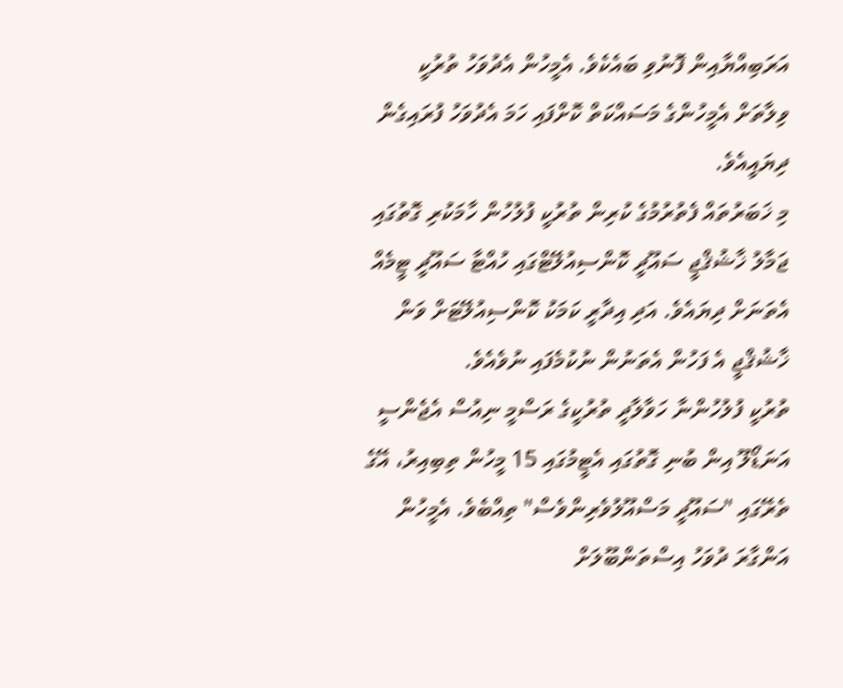އަރަބިއްޔާއިން ފޮނުވި ބައެކެވެ. އެމީހުން އެދުވަހު ތުރުކީ ވިލާތަށް އެމީހުންގެ މަސައްކަތް ކޮށްފައި ހަމަ އެދުވަހު ފުރައިގެން ދިޔައީއެވެ.
މި ޚަބަރުތައް ފެތުރުމުގެ ކުރިން ތުރުކީ ފުލުހުން ހާމަކުރި ގޮތުގައި ޖަމާލު ޚާޝުޤްޖީ ސައޫދީ ކޮންސިއުލޭޓްގައި ހުއްޓާ ސައޫދީ ޓީމެއް އެތަނަށް ދިޔައެވެ. އަދި އިދާރީ ކަމަކު ކޮންސިއުލޭޓަށް ވަން ޚާޝުޤްޖީ އެ ފަހުން އެތަނުން ނުކުމެފައި ނުވެއެވެ.
ތުރުކީ ފުލުހުންނާ ހަވާލާދީ ތުރުކީގެ ރަސްމީ ނިއުސް އެޖެންސީ އަނަޑޯލޫ އިން ބުނި ގޮތުގައި އެޓީމުގައި 15 މީހުން ތިބިއިރު، އޭގެ ތެރޭގައި "ސައޫދީ މަސްއޫލުވެރިންވެސް" ތިއްބެވެ. އެމީހުން އަންގާރަ ދުވަހު އިސްތަންބޫލަށް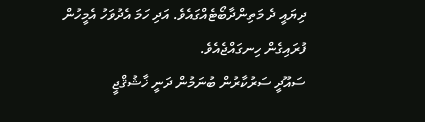ދިޔައީ ދެ މަތިންދާބޯޓެއްގައެވެ. އަދި ހަމަ އެދުވަހު އެމީހުން ފުރައިގެން ހިނގައްޖެއެވެ.
ސައޫދީ ސަރުކާރުން ބުނަމުން ދަނީ ޚާޝުޤްޖީ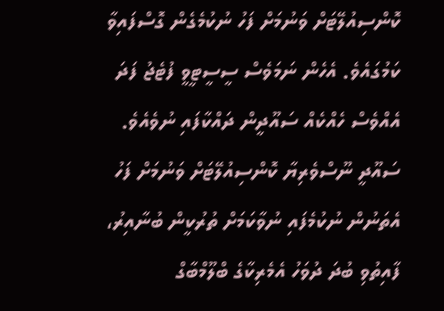ކޮންސިއުލޭޓަށް ވަނުމަށް ފަހު ނުކުމެގެން ގޮސްފައިވާ ކަމުގައެވެ. އެހެން ނަމަވެސް ސީސީޓީވީ ފުޓެޖު ފަދަ އެއްވެސް ހެއްކެއް ސައޫދީން ދައްކާފައި ނުވެއެވެ.
ސައޫދީ ނޫސްވެރިޔާ ކޮންސިއުލޭޓަށް ވަނުމަށް ފަހު އެތަނުން ނުކުމެފައި ނުވާކަމަށް ތުރުކީން ބުނާއިރު، ފާއިތުވި ބުދަ ދުވަހު އެމެރިކާގެ ބްލޫމްބާގް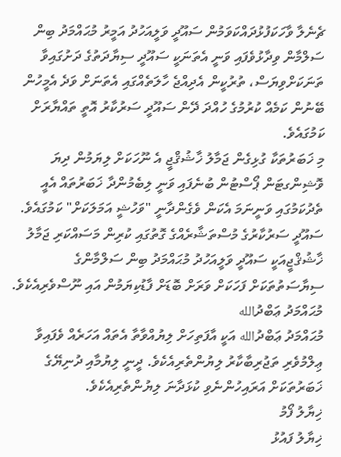ޗެނެލާ ވާހަކަފުޅުދައްކަވަމުން ސައޫދީ ވަލީއަހުދު އަމީރު މުޙައްމަދު ބިން ސަލްމާން ވިދާޅުވެފައި ވަނީ އެތަނަކީ ސައޫދީ ސިޔާދަތުގެ ދަށުގައިވާ ތަނަކަށްވިޔަސް، ތުރުކީން އެދިއްޖެ ހާލަތެއްގައި އެތަނަށް ވަދެ އެމީހުން ބޭނުން ކަމެއް ކުރުމުގެ ހުއްދަ ދޭން ސައޫދީ ސަރުކާރު އޮތީ ތައްޔާރަށް ކަމުގައެވެ.
މި ޚަބަރުތަކާ ގުޅިގެން ޖަމާލު ޚާޝުޤްޖީ އެ ނޫހަކަށް ލިޔަމުން ދިޔަ ވޮޝިންގޓަން ޕޯސްޓުން ބުނެފައި ވަނީ ލިބެމުންދާ ޚަބަރުތައް އެއީ ތެދުކަމުގައި ވަނީނަމަ އެކަން ވެގެންދާނީ "ވަހުޝީ އަމަލަކަށް" ކަމުގައެވެ.
ސައޫދީ ސަރުކާރުގެ މުސްތަޝާރެއްގެ ގޮތުގައި ކުރިން މަސައްކަރި ޖަމާލު ޚާޝުޤްޖީއަކީ ސައޫދީ ވަލީއަހުދު މުޙައްމަދު ބިން ސަލްމާންގެ ސިޔާސަތުތަކަށް ފަހަކަށް ވަރަށް ބޮޑަށް ފާޑުކިޔަމުން އައި ނޫސްވެރިއެކެވެ.
މުޙައްމަދު ޢަބްދުالله
މުޙައްމަދު ޢަބްދުالله އަކީ އާފަތިހަށް ލިޔުއްވާތާ އެތައް އަހަރެއް ވެފައިވާ ޢިލްމުވެރި ތަޖުރިބާކާރު ލިޔުންތެރިއެކެވެ. ދީނީ ލިޔުމާއި ދުނިޔޭގެ ޚަބަރުތަކަށް އަރައިހުންނެވި ކުޅަދާނަ ލިޔުންތެރިއެކެވެ.
ޚިޔާލު ފޯމު
ޚިޔާލު ފައުޅު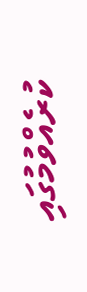ކުރެއްވުމުގައި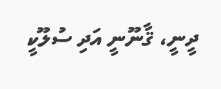ދީނީ، ޤާނޫނީ އަދި ސުލޫކީ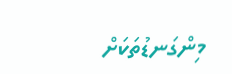މިންގަނޑުތަކަށް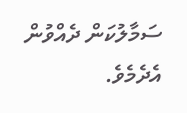ސަމާލުކަން ދެއްވުން އެދެމެވެ.